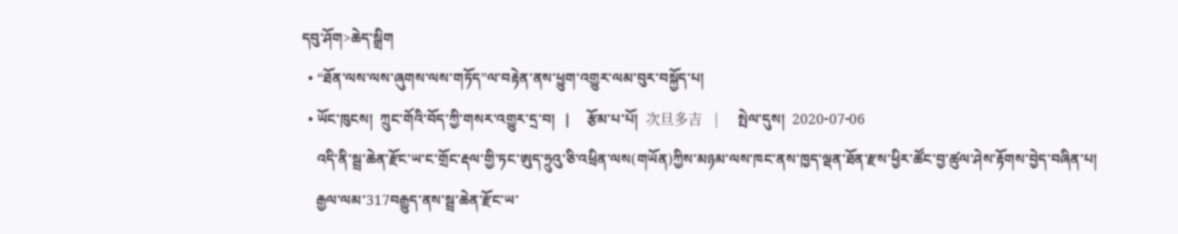དབུ་ཤོག>ཆེད་སྒྲིག
  • “ཐོན་ལས་ལས་ཞུགས་ལས་གཏོད”ལ་བརྟེན་ནས་ཕྱུག་འགྱུར་ལམ་བུར་བསྐྱོད་པ།
  • ཡོང་ཁུངས།  ཀྲུང་གོའི་བོད་ཀྱི་གསར་འགྱུར་དྲ་བ།   |     རྩོམ་པ་པོ།  次旦多吉   |     སྤེལ་དུས།  2020-07-06
    འདི་ནི་སྦྲ་ཆེན་རྫོང་ཡ་ང་གྲོང་རྡལ་གྱི་ཏང་ཨུད་ཧྲུའུ་ཅི་འཕྲིན་ལས(གཡོན)ཀྱིས་མཉམ་ལས་ཁང་ནས་ཁྱད་ལྡན་ཐོན་རྫས་ཕྱིར་ཚོང་བྱ་ཚུལ་ཤེས་རྟོགས་བྱེད་བཞིན་པ།
    རྒྱལ་ལམ་317བརྒྱུད་ནས་སྦྲ་ཆེན་རྫོང་ཡ་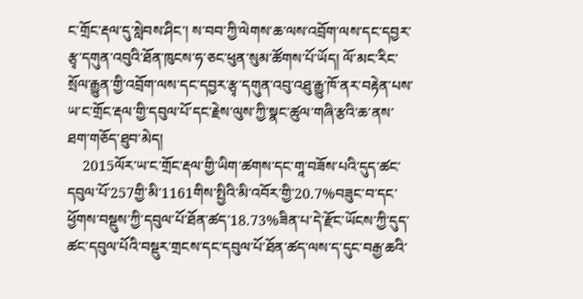ང་གྲོང་རྡལ་དུ་སླེབས་ཤིང་། ས་བབ་ཀྱི་ལེགས་ཆ་ལས་འབྲོག་ལས་དང་དབྱར་རྩྭ་དགུན་འབུའི་ཐོན་ཁུངས་ཧ་ཅང་ཕུན་སུམ་ཚོགས་པོ་ཡོད། ལོ་མང་རིང་སྲོལ་རྒྱུན་གྱི་འབྲོག་ལས་དང་དབྱར་རྩྭ་དགུན་འབུ་འཐུ་རྒྱུ་ཁོ་ནར་བརྟེན་པས་ཡ་ང་གྲོང་རྡལ་གྱི་དབུལ་པོ་དང་རྗེས་ལུས་ཀྱི་སྣང་ཚུལ་གཞི་རྩའི་ཆ་ནས་ཐག་གཅོད་ཐུབ་མེད།
    2015ལོར་ཡ་ང་གྲོང་རྡལ་གྱི་ཡིག་ཚགས་དང་གཱ་བཟོས་པའི་དུད་ཚང་དབུལ་པོ་257གྱི་མི་1161གིས་སྤྱིའི་མི་འབོར་གྱི་20.7%བཟུང་བ་དང་ཕྱོགས་བསྡུས་ཀྱི་དབུལ་པོ་ཐོན་ཚད་18.73%ཟིན་པ་དེ་རྫོང་ཡོངས་ཀྱི་དུད་ཚང་དབུལ་པོའི་བསྡུར་གྲངས་དང་དབུལ་པོ་ཐོན་ཚད་ལས་ད་དུང་བརྒྱ་ཆའི་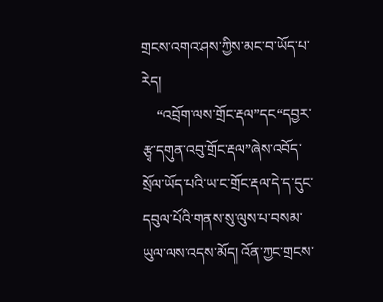གྲངས་འགའ་ཤས་ཀྱིས་མང་བ་ཡོད་པ་རེད།
    “འབྲོག་ལས་གྲོང་རྡལ”དང“དབྱར་རྩྭ་དགུན་འབུ་གྲོང་རྡལ”ཞེས་འབོད་སྲོལ་ཡོད་པའི་ཡ་ང་གྲོང་རྡལ་དེ་ད་དུང་དབུལ་པོའི་གནས་སུ་ལུས་པ་བསམ་ཡུལ་ལས་འདས་མོད། འོན་ཀྱང་གྲངས་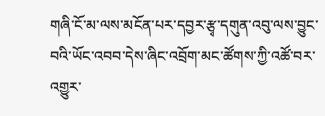གཞི་ངོ་མ་ལས་མངོན་པར་དབྱར་རྩྭ་དགུན་འབུ་ལས་བྱུང་བའི་ཡོང་འབབ་དེས་ཞིང་འབྲོག་མང་ཚོགས་ཀྱི་འཚོ་བར་འགྱུར་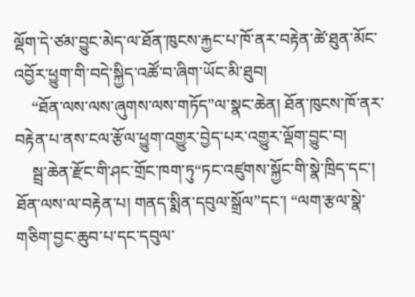ལྡོག་དེ་ཙམ་བྱུང་མེད་ལ་ཐོན་ཁུངས་རྐྱང་པ་ཁོ་ནར་བརྟེན་ཚེ་ཐུན་མོང་འབྱོར་ཕྱུག་གི་བདེ་སྐྱིད་འཚོ་བ་ཞིག་ཡོང་མི་ཐུབ།
    “ཐོན་ལས་ལས་ཞུགས་ལས་གཏོད”ལ་སྣང་ཆེན། ཐོན་ཁུངས་ཁོ་ནར་བརྟེན་པ་ནས་ངལ་རྩོལ་ཕྱུག་འགྱུར་བྱེད་པར་འགྱུར་ལྡོག་བྱུང་བ།
    སྦྲ་ཆེན་རྫོང་གི་ཤང་གྲོང་ཁག་ཏུ“ཏང་འཛུགས་སྐྱོང་གི་སྣེ་ཁྲིད་དང་། ཐོན་ལས་ལ་བརྟེན་པ། གནད་སྨིན་དབུལ་སྒྲོལ”དང་། “ལག་རྩལ་སྣེ་གཅིག་བྱང་ཆུབ་པ་དང་དབུལ་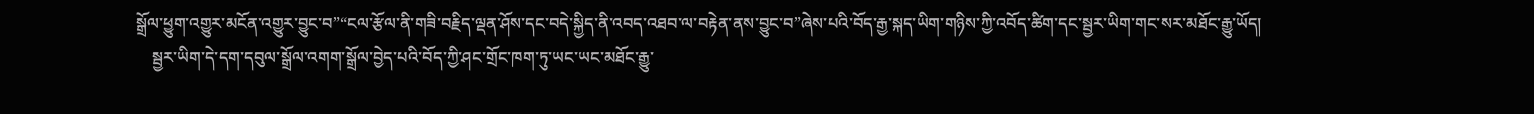སྒྲོལ་ཕྱུག་འགྱུར་མངོན་འགྱུར་བྱུང་བ”“ངལ་རྩོལ་ནི་གཟི་བརྗིད་ལྡན་ཤོས་དང་བདེ་སྐྱིད་ནི་འབད་འཐབ་ལ་བརྟེན་ནས་བྱུང་བ”ཞེས་པའི་བོད་རྒྱ་སྐད་ཡིག་གཉིས་ཀྱི་འབོད་ཚིག་དང་སྦྱར་ཡིག་གང་སར་མཐོང་རྒྱུ་ཡོད།
    སྦྱར་ཡིག་དེ་དག་དབུལ་སྒྲོལ་འགག་སྒྲོལ་བྱེད་པའི་བོད་ཀྱི་ཤང་གྲོང་ཁག་ཏུ་ཡང་ཡང་མཐོང་རྒྱུ་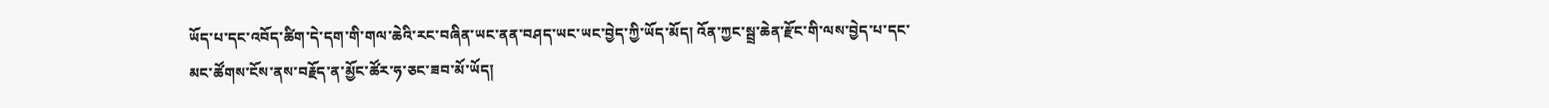ཡོད་པ་དང་འབོད་ཚིག་དེ་དག་གི་གལ་ཆེའི་རང་བཞིན་ཡང་ནན་བཤད་ཡང་ཡང་བྱེད་ཀྱི་ཡོད་མོད། འོན་ཀྱང་སྦྲ་ཆེན་རྫོང་གི་ལས་བྱེད་པ་དང་མང་ཚོགས་ངོས་ནས་བརྗོད་ན་མྱོང་ཚོར་ཧ་ཅང་ཟབ་མོ་ཡོད།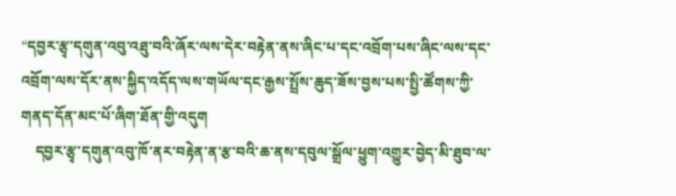“དབྱར་རྩྭ་དགུན་འབུ་འཐུ་བའི་ཞོར་ལས་དེར་བརྟེན་ནས་ཞིང་པ་དང་འབྲོག་པས་ཞིང་ལས་དང་འབྲོག་ལས་དོར་ནས་སྐྱིད་འདོད་ལས་གཡོལ་དང་རྒྱས་སྤྲོས་ཆུད་ཟོས་བྱས་པས་སྤྱི་ཚོགས་ཀྱི་གནད་དོན་མང་པོ་ཞིག་ཐོན་གྱི་འདུག
    དབྱར་རྩྭ་དགུན་འབུ་ཁོ་ནར་བརྟེན་ན་རྩ་བའི་ཆ་ནས་དབུལ་སྒྲོལ་ཕྱུག་འགྱུར་བྱེད་མི་ཐུབ་ལ་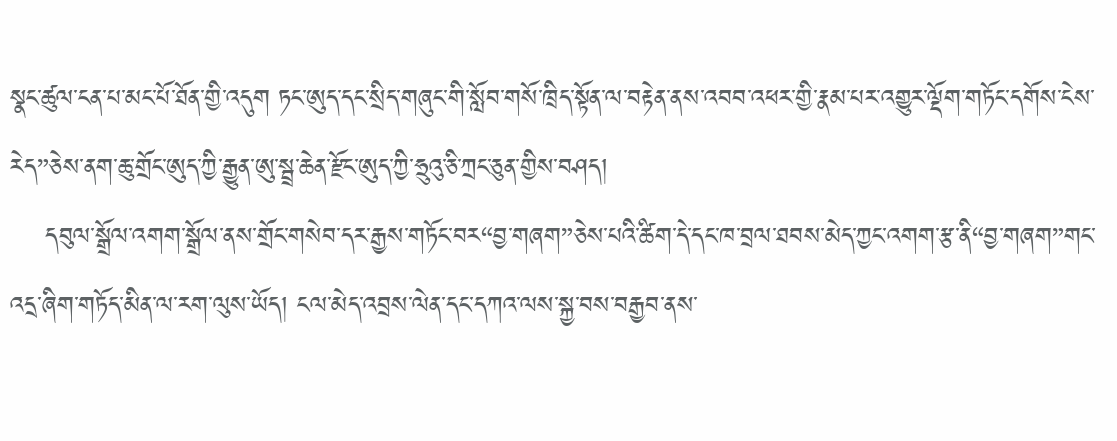སྣང་ཚུལ་ངན་པ་མང་པོ་ཐོན་གྱི་འདུག ཏང་ཨུད་དང་སྲིད་གཞུང་གི་སློབ་གསོ་ཁྲིད་སྟོན་ལ་བརྟེན་ནས་འབབ་འཕར་གྱི་རྣམ་པར་འགྱུར་ལྡོག་གཏོང་དགོས་ངེས་རེད”ཅེས་ནག་ཆུ་གྲོང་ཨུད་ཀྱི་རྒྱུན་ཨུ་སྦྲ་ཆེན་རྫོང་ཨུད་ཀྱི་ཧྲུའུ་ཅི་ཀྲང་ཅུན་གྱིས་བཤད།
    དབུལ་སྒྲོལ་འགག་སྒྲོལ་ནས་གྲོང་གསེབ་དར་རྒྱས་གཏོང་བར“བྱ་གཞག”ཅེས་པའི་ཚིག་དེ་དང་ཁ་བྲལ་ཐབས་མེད་ཀྱང་འགག་རྩ་ནི“བྱ་གཞག”གང་འདྲ་ཞིག་གཏོད་མིན་ལ་རག་ལུས་ཡོད། ངལ་མེད་འབྲས་ལེན་དང་དཀའ་ལས་སྐྱ་བས་བརྒྱབ་ནས་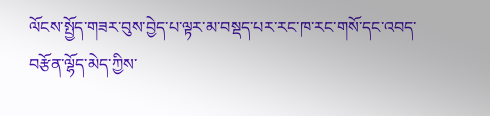ལོངས་སྤྱོད་གཟར་བུས་བྱེད་པ་ལྟར་མ་བསྡད་པར་རང་ཁ་རང་གསོ་དང་འབད་བརྩོན་ལྷོད་མེད་ཀྱིས་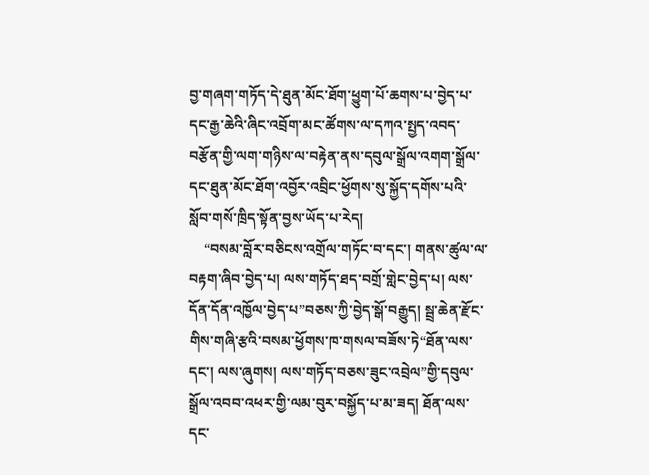བྱ་གཞག་གཏོད་དེ་ཐུན་མོང་ཐོག་ཕྱུག་པོ་ཆགས་པ་བྱེད་པ་དང་རྒྱ་ཆེའི་ཞིང་འབྲོག་མང་ཚོགས་ལ་དཀའ་སྤྱད་འབད་བརྩོན་གྱི་ལག་གཉིས་ལ་བརྟེན་ནས་དབུལ་སྒྲོལ་འགག་སྒྲོལ་དང་ཐུན་མོང་ཐོག་འབྱོར་འབྲིང་ཕྱོགས་སུ་སྐྱོད་དགོས་པའི་སློབ་གསོ་ཁྲིད་སྟོན་བྱས་ཡོད་པ་རེད།
    “བསམ་བློར་བཅིངས་འགྲོལ་གཏོང་བ་དང་། གནས་ཚུལ་ལ་བརྟག་ཞིབ་བྱེད་པ། ལས་གཏོད་ཐད་བགྲོ་གླེང་བྱེད་པ། ལས་དོན་དོན་འཁྱོལ་བྱེད་པ”བཅས་ཀྱི་བྱེད་སྒོ་བརྒྱུད། སྦྲ་ཆེན་རྫོང་གིས་གཞི་རྩའི་བསམ་ཕྱོགས་ཁ་གསལ་བཟོས་ཏེ“ཐོན་ལས་དང་། ལས་ཞུགས། ལས་གཏོད་བཅས་ཟུང་འབྲེལ”གྱི་དབུལ་སྒྲོལ་འབབ་འཕར་གྱི་ལམ་བུར་བསྐྱོད་པ་མ་ཟད། ཐོན་ལས་དང་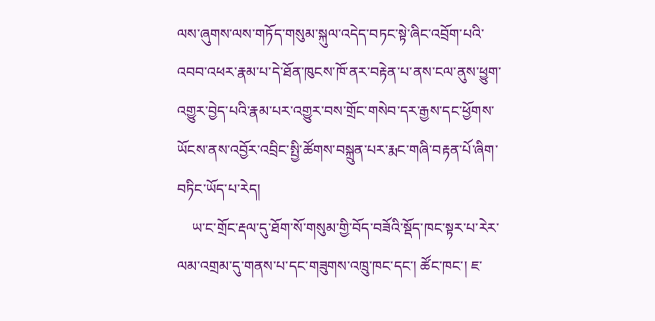ལས་ཞུགས་ལས་གཏོད་གསུམ་སྐུལ་འདེད་བཏང་སྟེ་ཞིང་འབྲོག་པའི་འབབ་འཕར་རྣམ་པ་དེ་ཐོན་ཁུངས་ཁོ་ནར་བརྟེན་པ་ནས་ངལ་ནུས་ཕྱུག་འགྱུར་བྱེད་པའི་རྣམ་པར་འགྱུར་བས་གྲོང་གསེབ་དར་རྒྱས་དང་ཕྱོགས་ཡོངས་ནས་འབྱོར་འབྲིང་སྤྱི་ཚོགས་བསྐྲུན་པར་རྨང་གཞི་བརྟན་པོ་ཞིག་བཏིང་ཡོད་པ་རེད།
    ཡ་ང་གྲོང་རྡལ་དུ་ཐོག་སོ་གསུམ་གྱི་བོད་བཟོའི་སྡོད་ཁང་སྟར་པ་རེར་ལམ་འགྲམ་དུ་གནས་པ་དང་གཟུགས་འཁྲུ་ཁང་དང་། ཚོང་ཁང་། ཇ་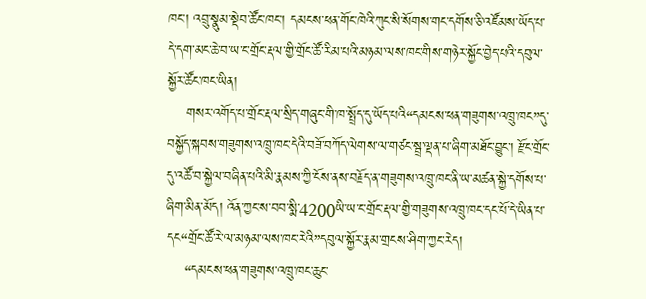ཁང་། འབྲུ་སྣུམ་སྡེབ་ཚོང་ཁང་། དམངས་ཕན་གོང་ཁེའི་ཀུང་སི་སོགས་གང་དགོས་ཅི་འཛོམས་ཡོད་པ་དེ་དག་མང་ཆེ་བ་ཡ་ང་གྲོང་རྡལ་གྱི་གྲོང་ཚོ་རིམ་པའི་མཉམ་ལས་ཁང་གིས་གཉེར་སྐྱོང་བྱེད་པའི་དབུལ་སྐྱོར་ཚོང་ཁང་ཡིན།
    གསར་འགོད་པ་གྲོང་རྡལ་སྲིད་གཞུང་གི་ཁ་སྤྲོད་དུ་ཡོད་པའི“དམངས་ཕན་གཟུགས་འཁྲུ་ཁང”དུ་བསྐྱོད་སྐབས་གཟུགས་འཁྲུ་ཁང་དེའི་བཟོ་བཀོད་ལེགས་ལ་གཙང་སྦྲ་ལྡན་པ་ཞིག་མཐོང་བྱུང་། རྫོང་གྲོང་དུ་འཚོ་བ་སྐྱེལ་བཞིན་པའི་མི་རྣམས་ཀྱི་ངོས་ནས་བརྗོད་ན་གཟུགས་འཁྲུ་ཁང་ནི་ཡ་མཚན་སྐྱེ་དགོས་པ་ཞིག་མིན་མོད། འོན་ཀྱང་ས་བབ་སྨི་4200ཡི་ཡ་ང་གྲོང་རྡལ་གྱི་གཟུགས་འཁྲུ་ཁང་དང་པོ་དེ་ཡིན་པ་དང“གྲོང་ཚོ་རེ་ལ་མཉམ་ལས་ཁང་རེའི”དབུལ་སྐྱོར་རྣམ་གྲངས་ཤིག་ཀྱང་རེད།
    “དམངས་ཕན་གཟུགས་འཁྲུ་ཁང་ཆུང་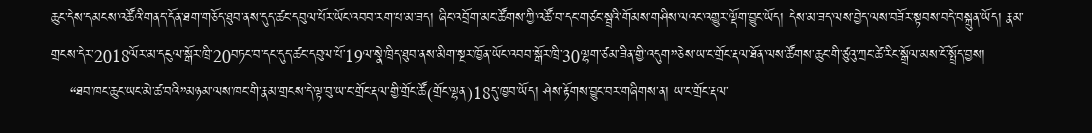ཆུང་དེས་དམངས་འཚོའི་གནད་དོན་ཐག་གཅོད་ཐུབ་ནས་དུད་ཚང་དབུལ་པོར་ཡོང་འབབ་རག་པ་མ་ཟད། ཞིང་འབྲོག་མང་ཚོགས་ཀྱི་འཚོ་བ་དང་གཙང་སྦྲའི་གོམས་གཤིས་ལའང་འགྱུར་ལྡོག་བྱུང་ཡོད། དེས་མ་ཟད་ལས་བྱེད་ལས་བཟོར་སྟབས་བདེ་བསྐྲུན་ཡོད། རྣམ་གྲངས་དེར་2018ལོར་མ་དངུལ་སྒོར་ཁྲི་20བཏང་བ་དང་དུད་ཚང་དབུལ་པོ་19ལ་སྣེ་ཁྲིད་ཐུབ་ནས་མིག་སྔར་ཁྱོན་ཡོང་འབབ་སྒོར་ཁྲི་30ལྷག་ཙམ་ཟིན་གྱི་འདུག”ཅེས་ཡ་ང་གྲོང་རྡལ་ཐོན་ལས་ཚོགས་ཆུང་གི་ཙུའུ་ཀྲང་ཚེ་རིང་སྒྲོལ་མས་ངོ་སྤྲོད་བྱས།
    “ཐབ་ཁང་ཆུང་ཡང་མེ་ཚ་བའི”མཉམ་ལས་ཁང་གི་རྣམ་གྲངས་དེ་ལྟ་བུ་ཡ་ང་གྲོང་རྡལ་གྱི་གྲོང་ཚོ(གྲོང་ལྷན)18དུ་ཁྱབ་ཡོད། ཤེས་རྟོགས་བྱུང་བར་གཞིགས་ན། ཡ་ང་གྲོང་རྡལ་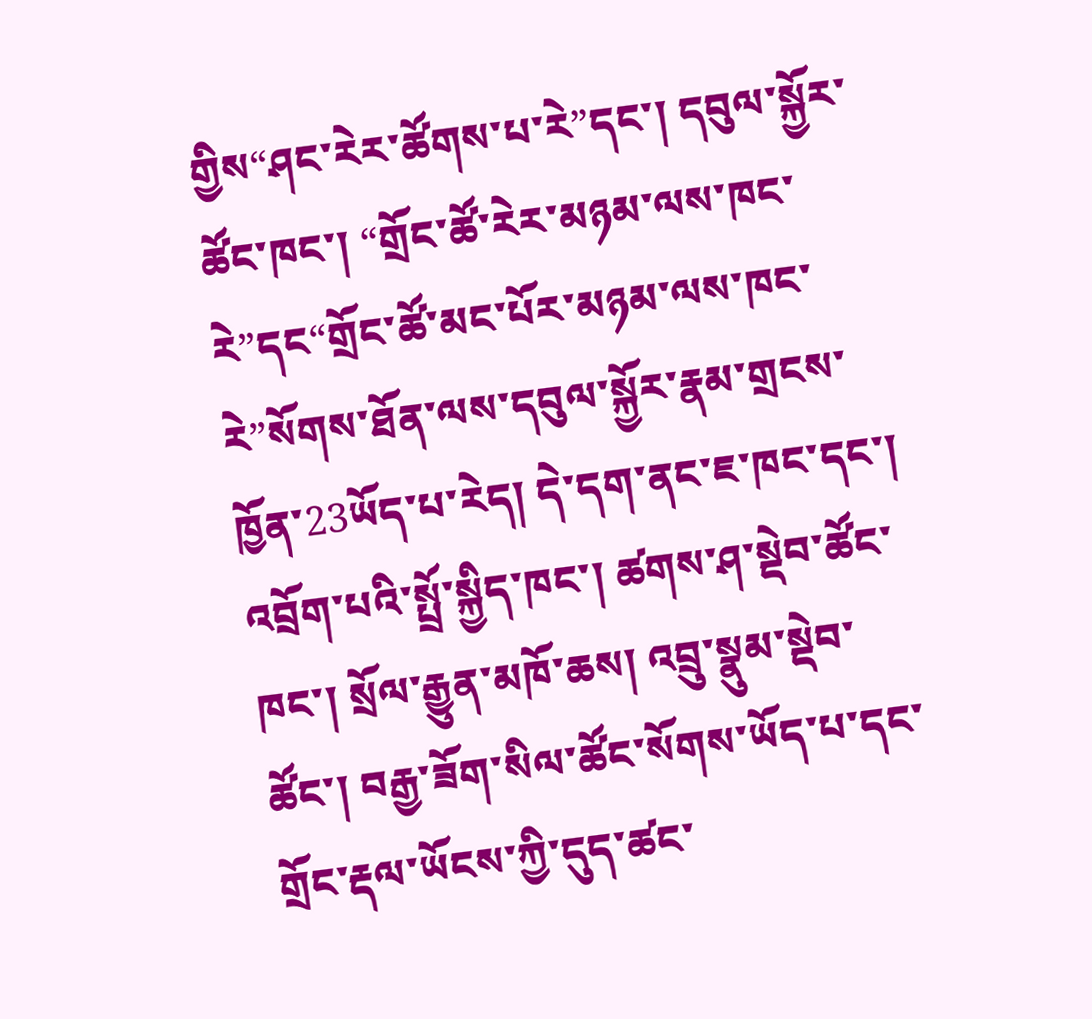གྱིས“ཤང་རེར་ཚོགས་པ་རེ”དང་། དབུལ་སྐྱོར་ཚོང་ཁང་། “གྲོང་ཚོ་རེར་མཉམ་ལས་ཁང་རེ”དང“གྲོང་ཚོ་མང་པོར་མཉམ་ལས་ཁང་རེ”སོགས་ཐོན་ལས་དབུལ་སྐྱོར་རྣམ་གྲངས་ཁྱོན་23ཡོད་པ་རེད། དེ་དག་ནང་ཇ་ཁང་དང་། འབྲོག་པའི་སྤྲོ་སྐྱིད་ཁང་། ཚགས་ཤ་སྡེབ་ཚོང་ཁང་། སྲོལ་རྒྱུན་མཁོ་ཆས། འབྲུ་སྣུམ་སྡེབ་ཚོང་། བརྒྱ་ཟོག་སིལ་ཚོང་སོགས་ཡོད་པ་དང་གྲོང་རྡལ་ཡོངས་ཀྱི་དུད་ཚང་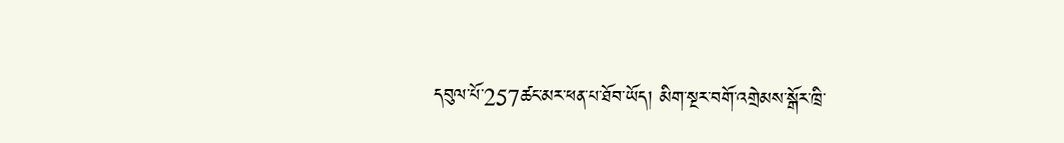དབུལ་པོ་257ཚང་མར་ཕན་པ་ཐོབ་ཡོད། མིག་སྔར་བགོ་འགྲེམས་སྒོར་ཁྲི་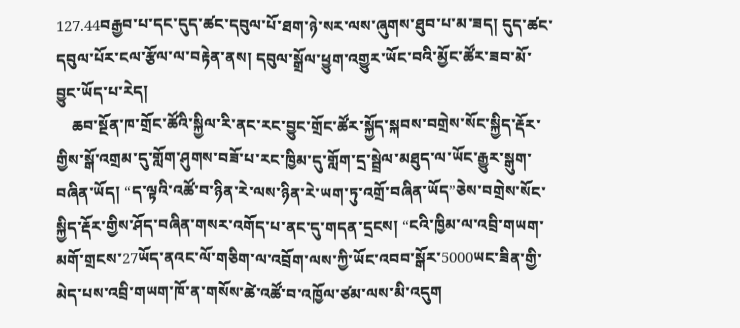127.44བརྒྱབ་པ་དང་དུད་ཚང་དབུལ་པོ་ཐག་ཉེ་སར་ལས་ཞུགས་ཐུབ་པ་མ་ཟད། དུད་ཚང་དབུལ་པོར་ངལ་རྩོལ་ལ་བརྟེན་ནས། དབུལ་སྒྲོལ་ཕྱུག་འགྱུར་ཡོང་བའི་མྱོང་ཚོར་ཟབ་མོ་བྱུང་ཡོད་པ་རེད།
    ཆབ་སྔོན་ཁ་གྲོང་ཚོའི་སྐྱིལ་རི་ནང་རང་བྱུང་གྲོང་ཚོར་སྐྱོད་སྐབས་བགྲེས་སོང་སྐྱིད་རྡོར་གྱིས་སྒོ་འགྲམ་དུ་གློག་ཤུགས་བཟོ་པ་རང་ཁྱིམ་དུ་གློག་དྲ་སྦྲེལ་མཐུད་ལ་ཡོང་རྒྱུར་སྒུག་བཞིན་ཡོད། “ད་ལྟའི་འཚོ་བ་ཉིན་རེ་ལས་ཉིན་རེ་ཡག་ཏུ་འགྲོ་བཞིན་ཡོད”ཅེས་བགྲེས་སོང་སྐྱིད་རྡོར་གྱིས་ཤོད་བཞིན་གསར་འགོད་པ་ནང་དུ་གདན་དྲངས། “ངའི་ཁྱིམ་ལ་འབྲི་གཡག་མགོ་གྲངས་27ཡོད་ནའང་ལོ་གཅིག་ལ་འབྲོག་ལས་ཀྱི་ཡོང་འབབ་སྒོར་5000ཡང་ཟིན་གྱི་མེད་པས་འབྲི་གཡག་ཁོ་ན་གསོས་ཚེ་འཚོ་བ་འཁྱོལ་ཙམ་ལས་མི་འདུག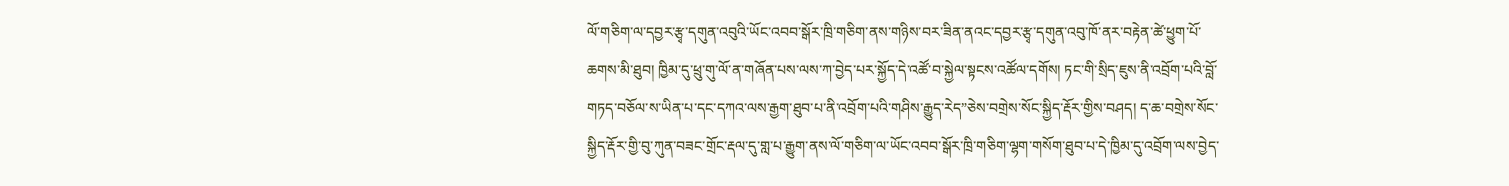ལོ་གཅིག་ལ་དབྱར་རྩྭ་དགུན་འབུའི་ཡོང་འབབ་སྒོར་ཁྲི་གཅིག་ནས་གཉིས་བར་ཟིན་ནའང་དབྱར་རྩྭ་དགུན་འབུ་ཁོ་ནར་བརྟེན་ཚེ་ཕྱུག་པོ་ཆགས་མི་ཐུབ། ཁྱིམ་དུ་ཕྲུ་གུ་ལོ་ན་གཞོན་པས་ལས་ཀ་བྱེད་པར་སྐྱོད་དེ་འཚོ་བ་སྐྱེལ་སྟངས་འཚོལ་དགོས། ཏང་གི་སྲིད་ཇུས་ནི་འབྲོག་པའི་བློ་གཏད་བཅོལ་ས་ཡིན་པ་དང་དཀའ་ལས་རྒྱག་ཐུབ་པ་ནི་འབྲོག་པའི་གཤིས་རྒྱུད་རེད”ཅེས་བགྲེས་སོང་སྐྱིད་རྡོར་གྱིས་བཤད། ད་ཆ་བགྲེས་སོང་སྐྱིད་རྡོར་གྱི་བུ་ཀུན་བཟང་གྲོང་རྡལ་དུ་གླ་པ་རྒྱུག་ནས་ལོ་གཅིག་ལ་ཡོང་འབབ་སྒོར་ཁྲི་གཅིག་ལྷག་གསོག་ཐུབ་པ་དེ་ཁྱིམ་དུ་འབྲོག་ལས་བྱེད་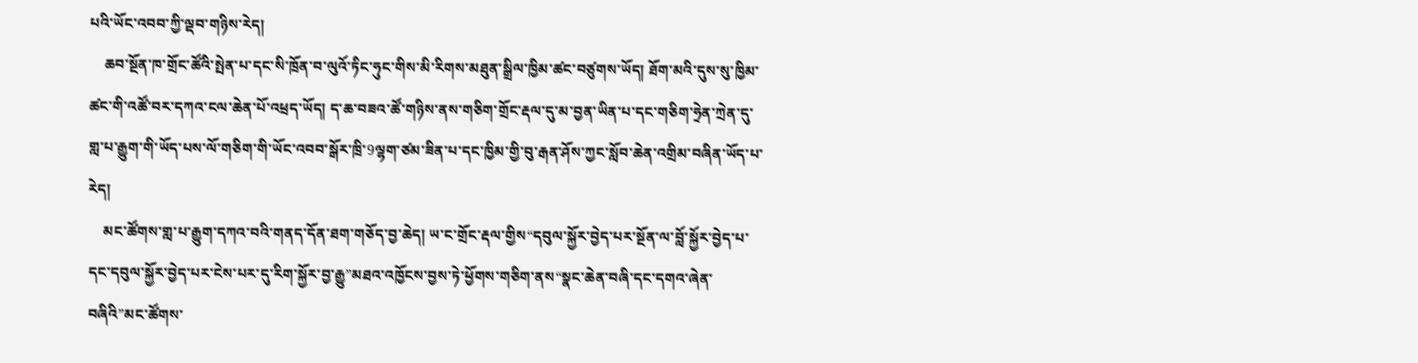པའི་ཡོང་འབབ་ཀྱི་ལྡབ་གཉིས་རེད།
    ཆབ་སྔོན་ཁ་གྲོང་ཚོའི་སྤེན་པ་དང་སི་ཁྲོན་བ་ལུའོ་ཏིང་ཧུང་གིས་མི་རིགས་མཐུན་སྒྲིལ་ཁྱིམ་ཚང་བཙུགས་ཡོད། ཐོག་མའི་དུས་སུ་ཁྱིམ་ཚང་གི་འཚོ་བར་དཀའ་ངལ་ཆེན་པོ་འཕྲད་ཡོད། ད་ཆ་བཟའ་ཚོ་གཉིས་ནས་གཅིག་གྲོང་རྡལ་དུ་མ་བྱན་ཡིན་པ་དང་གཅིག་ཧྲེན་ཀྲེན་དུ་གླ་པ་རྒྱུག་གི་ཡོད་པས་ལོ་གཅིག་གི་ཡོང་འབབ་སྒོར་ཁྲི་9ལྷག་ཙམ་ཟིན་པ་དང་ཁྱིམ་གྱི་བུ་རྒན་ཤོས་ཀྱང་སློབ་ཆེན་འགྲིམ་བཞིན་ཡོད་པ་རེད།
    མང་ཚོགས་གླ་པ་རྒྱུག་དཀའ་བའི་གནད་དོན་ཐག་གཅོད་བྱ་ཆེད། ཡ་ང་གྲོང་རྡལ་གྱིས“དབུལ་སྐྱོར་བྱེད་པར་སྔོན་ལ་བློ་སྐྱོར་བྱེད་པ་དང་དབུལ་སྐྱོར་བྱེད་པར་ངེས་པར་དུ་རིག་སྐྱོར་བྱ་རྒྱུ”མཐའ་འཁྱོངས་བྱས་ཏེ་ཕྱོགས་གཅིག་ནས“སྣང་ཆེན་བཞི་དང་དགའ་ཞེན་བཞིའི”མང་ཚོགས་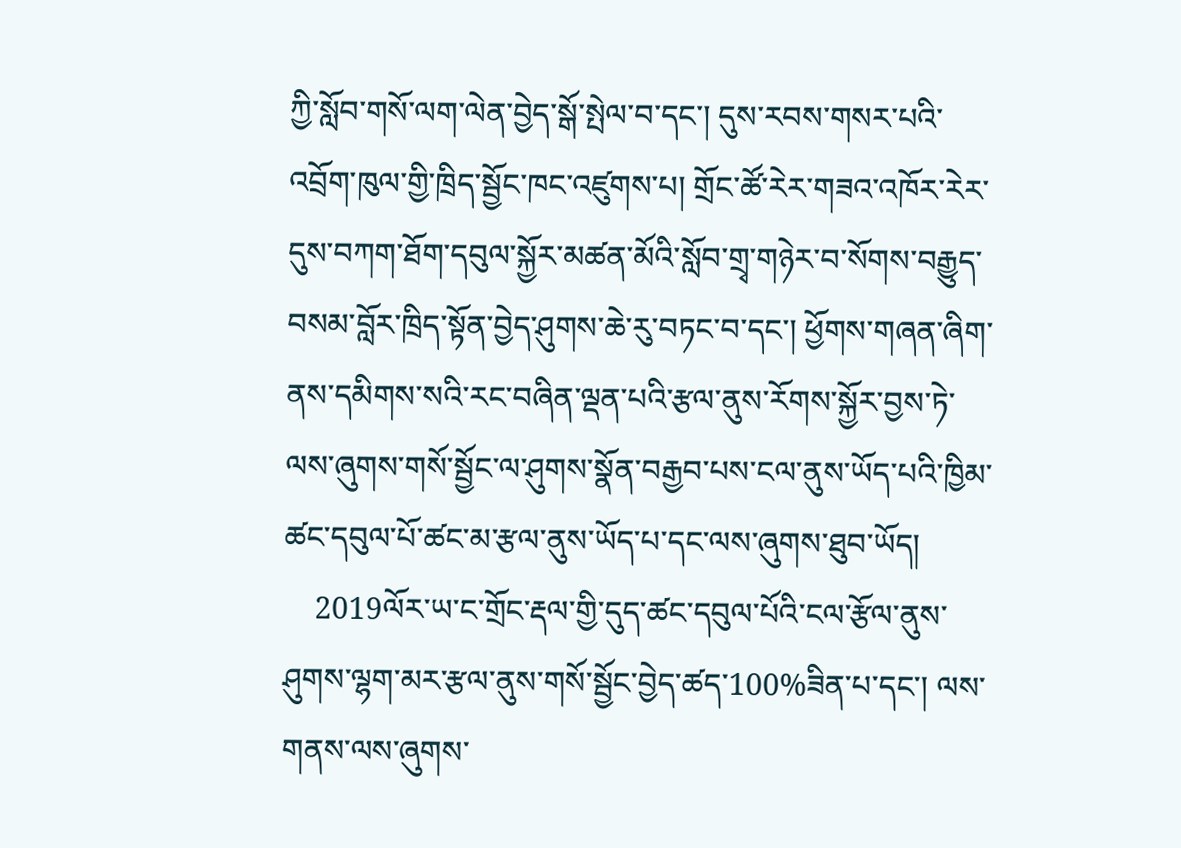ཀྱི་སློབ་གསོ་ལག་ལེན་བྱེད་སྒོ་སྤེལ་བ་དང་། དུས་རབས་གསར་པའི་འབྲོག་ཁུལ་གྱི་ཁྲིད་སྦྱོང་ཁང་འཛུགས་པ། གྲོང་ཚོ་རེར་གཟའ་འཁོར་རེར་དུས་བཀག་ཐོག་དབུལ་སྐྱོར་མཚན་མོའི་སློབ་གྲྭ་གཉེར་བ་སོགས་བརྒྱུད་བསམ་བློར་ཁྲིད་སྟོན་བྱེད་ཤུགས་ཆེ་རུ་བཏང་བ་དང་། ཕྱོགས་གཞན་ཞིག་ནས་དམིགས་སའི་རང་བཞིན་ལྡན་པའི་རྩལ་ནུས་རོགས་སྐྱོར་བྱས་ཏེ་ལས་ཞུགས་གསོ་སྦྱོང་ལ་ཤུགས་སྣོན་བརྒྱབ་པས་ངལ་ནུས་ཡོད་པའི་ཁྱིམ་ཚང་དབུལ་པོ་ཚང་མ་རྩལ་ནུས་ཡོད་པ་དང་ལས་ཞུགས་ཐུབ་ཡོད།
    2019ལོར་ཡ་ང་གྲོང་རྡལ་གྱི་དུད་ཚང་དབུལ་པོའི་ངལ་རྩོལ་ནུས་ཤུགས་ལྷག་མར་རྩལ་ནུས་གསོ་སྦྱོང་བྱེད་ཚད་100%ཟིན་པ་དང་། ལས་གནས་ལས་ཞུགས་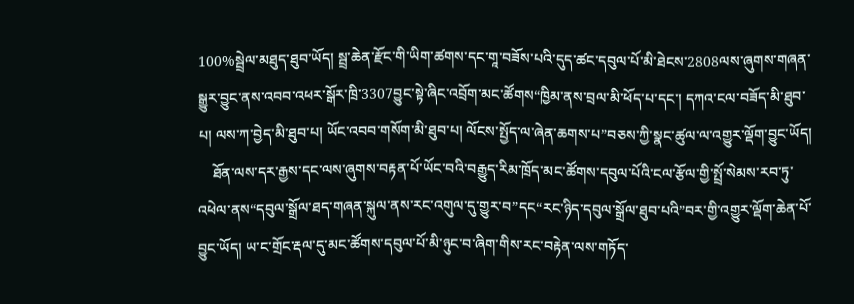100%སྦྲེལ་མཐུད་ཐུབ་ཡོད། སྦྲ་ཆེན་རྫོང་གི་ཡིག་ཚགས་དང་གཱ་བཟོས་པའི་དུད་ཚང་དབུལ་པོ་མི་ཐེངས་2808ལས་ཞུགས་གཞན་སྒྱུར་བྱུང་ནས་འབབ་འཕར་སྒོར་ཁྲི་3307བྱུང་སྟེ་ཞིང་འབྲོག་མང་ཚོགས“ཁྱིམ་ནས་བྲལ་མི་ཕོད་པ་དང་། དཀའ་ངལ་བཟོད་མི་ཐུབ་པ། ལས་ཀ་བྱེད་མི་ཐུབ་པ། ཡོང་འབབ་གསོག་མི་ཐུབ་པ། ལོངས་སྤྱོད་ལ་ཞེན་ཆགས་པ”བཅས་ཀྱི་སྣང་ཚུལ་ལ་འགྱུར་ལྡོག་བྱུང་ཡོད།
    ཐོན་ལས་དར་རྒྱས་དང་ལས་ཞུགས་བརྟན་པོ་ཡོང་བའི་བརྒྱུད་རིམ་ཁྲོད་མང་ཚོགས་དབུལ་པོའི་ངལ་རྩོལ་གྱི་སྤྲོ་སེམས་རབ་ཏུ་འཕེལ་ནས“དབུལ་སྒྲོལ་ཐད་གཞན་སྐུལ་ནས་རང་འགུལ་དུ་གྱུར་བ”དང“རང་ཉིད་དབུལ་སྒྲོལ་ཐུབ་པའི”བར་གྱི་འགྱུར་ལྡོག་ཆེན་པོ་བྱུང་ཡོད། ཡ་ང་གྲོང་རྡལ་དུ་མང་ཚོགས་དབུལ་པོ་མི་ཉུང་བ་ཞིག་གིས་རང་བརྟེན་ལས་གཏོད་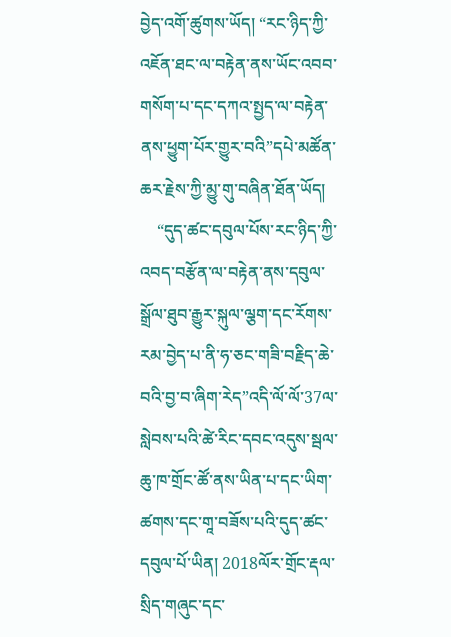བྱེད་འགོ་ཚུགས་ཡོད། “རང་ཉིད་ཀྱི་འཇོན་ཐང་ལ་བརྟེན་ནས་ཡོང་འབབ་གསོག་པ་དང་དཀའ་སྤྱད་ལ་བརྟེན་ནས་ཕྱུག་པོར་གྱུར་བའི”དཔེ་མཚོན་ཆར་རྗེས་ཀྱི་མྱུ་གུ་བཞིན་ཐོན་ཡོད།
    “དུད་ཚང་དབུལ་པོས་རང་ཉིད་ཀྱི་འབད་བརྩོན་ལ་བརྟེན་ནས་དབུལ་སྒྲོལ་ཐུབ་རྒྱུར་སྐུལ་ལྕག་དང་རོགས་རམ་བྱེད་པ་ནི་ཧ་ཅང་གཟི་བརྗིད་ཆེ་བའི་བྱ་བ་ཞིག་རེད”འདི་ལོ་ལོ་37ལ་སླེབས་པའི་ཚེ་རིང་དབང་འདུས་སྦལ་ཆུ་ཁ་གྲོང་ཚོ་ནས་ཡིན་པ་དང་ཡིག་ཚགས་དང་གཱ་བཟོས་པའི་དུད་ཚང་དབུལ་པོ་ཡིན། 2018ལོར་གྲོང་རྡལ་སྲིད་གཞུང་དང་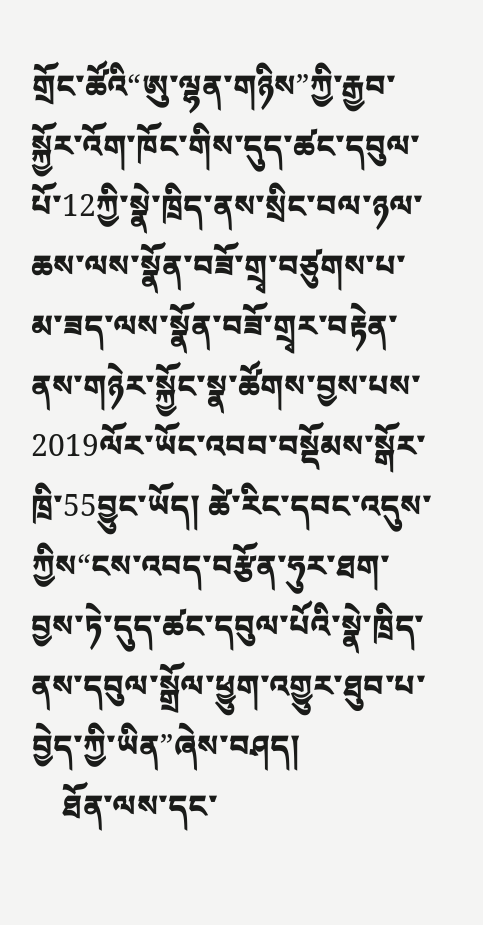གྲོང་ཚོའི“ཨུ་ལྷན་གཉིས”ཀྱི་རྒྱབ་སྐྱོར་འོག་ཁོང་གིས་དུད་ཚང་དབུལ་པོ་12ཀྱི་སྣེ་ཁྲིད་ནས་སྲིང་བལ་ཉལ་ཆས་ལས་སྣོན་བཟོ་གྲྭ་བཙུགས་པ་མ་ཟད་ལས་སྣོན་བཟོ་གྲྭར་བརྟེན་ནས་གཉེར་སྐྱོང་སྣ་ཚོགས་བྱས་པས་2019ལོར་ཡོང་འབབ་བསྡོམས་སྒོར་ཁྲི་55བྱུང་ཡོད། ཚེ་རིང་དབང་འདུས་ཀྱིས“ངས་འབད་བརྩོན་ཧུར་ཐག་བྱས་ཏེ་དུད་ཚང་དབུལ་པོའི་སྣེ་ཁྲིད་ནས་དབུལ་སྒྲོལ་ཕྱུག་འགྱུར་ཐུབ་པ་བྱེད་ཀྱི་ཡིན”ཞེས་བཤད།
    ཐོན་ལས་དང་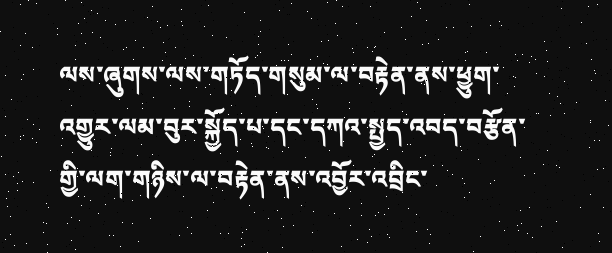ལས་ཞུགས་ལས་གཏོད་གསུམ་ལ་བརྟེན་ནས་ཕྱུག་འགྱུར་ལམ་བུར་སྐྱོད་པ་དང་དཀའ་སྤྱད་འབད་བརྩོན་གྱི་ལག་གཉིས་ལ་བརྟེན་ནས་འབྱོར་འབྲིང་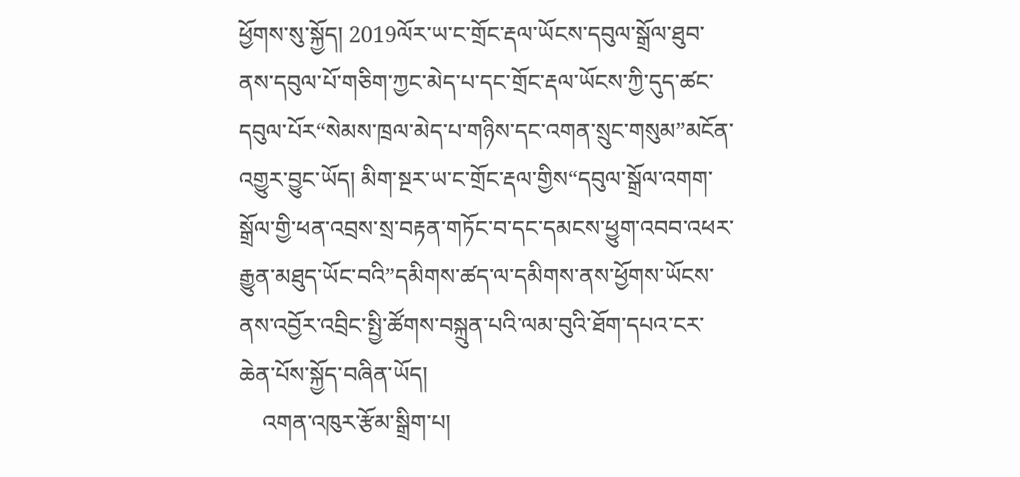ཕྱོགས་སུ་སྐྱོད། 2019ལོར་ཡ་ང་གྲོང་རྡལ་ཡོངས་དབུལ་སྒྲོལ་ཐུབ་ནས་དབུལ་པོ་གཅིག་ཀྱང་མེད་པ་དང་གྲོང་རྡལ་ཡོངས་ཀྱི་དུད་ཚང་དབུལ་པོར“སེམས་ཁྲལ་མེད་པ་གཉིས་དང་འགན་སྲུང་གསུམ”མངོན་འགྱུར་བྱུང་ཡོད། མིག་སྔར་ཡ་ང་གྲོང་རྡལ་གྱིས“དབུལ་སྒྲོལ་འགག་སྒྲོལ་གྱི་ཕན་འབྲས་སྲ་བརྟན་གཏོང་བ་དང་དམངས་ཕྱུག་འབབ་འཕར་རྒྱུན་མཐུད་ཡོང་བའི”དམིགས་ཚད་ལ་དམིགས་ནས་ཕྱོགས་ཡོངས་ནས་འབྱོར་འབྲིང་སྤྱི་ཚོགས་བསྐྲུན་པའི་ལམ་བུའི་ཐོག་དཔའ་ངར་ཆེན་པོས་སྐྱོད་བཞིན་ཡོད།
    འགན་འཁུར་རྩོམ་སྒྲིག་པ།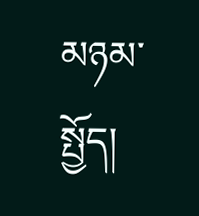མཉམ་སྤྱོད།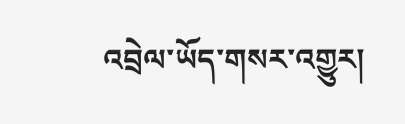འབྲེལ་ཡོད་གསར་འགྱུར།